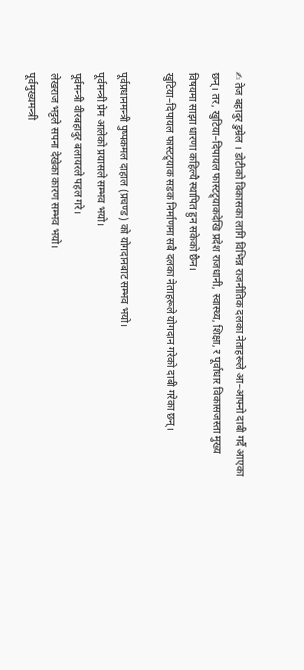✍ तेज बहादुर डुम्रेल । डोटीको विकासका लागि विभिन्न राजनीतिक दलका नेताहरूले आ–आफ्नो दाबी गर्दै आएका छन्। तर, खुटिया–दिपायल फास्टट्र्याकदेखि प्रदेश राजधानी, स्वास्थ्य, शिक्षा, र पूर्वाधार विकासजस्ता मुख्य विषयमा साझा धारणा कहिल्यै स्थापित हुन सकेको छैन।
खुटिया–दिपायल फास्टट्र्याक सडक निर्माणमा सबै दलका नेताहरूले योगदान गरेको दाबी गरेका छन्।

पूर्वप्रधानमन्त्री पुष्पकमल दाहाल (प्रचण्ड) को योगदानबाट सम्भव भयो।
पूर्वमन्त्री प्रेम आलेको प्रयासले सम्भव भयो।
पूर्वमन्त्री वीरबहादुर बलायरले पहल गरे।
लेखराज भट्टले सपना देखेका कारण सम्भव भयो।
पूर्वमुख्यमन्त्री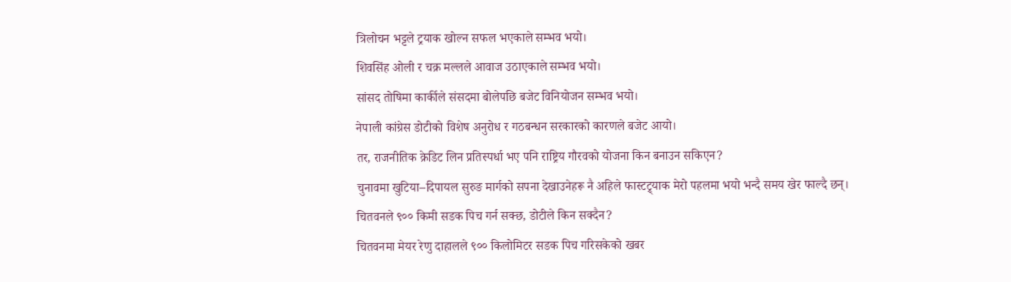त्रिलोचन भट्टले ट्रयाक खोल्न सफल भएकाले सम्भव भयो।
शिवसिंह ओली र चक्र मल्लले आवाज उठाएकाले सम्भव भयो।
सांसद तोषिमा कार्कीले संसदमा बोलेपछि बजेट विनियोजन सम्भव भयो।
नेपाली कांग्रेस डोटीको विशेष अनुरोध र गठबन्धन सरकारको कारणले बजेट आयो।
तर, राजनीतिक क्रेडिट लिन प्रतिस्पर्धा भए पनि राष्ट्रिय गौरवको योजना किन बनाउन सकिएन?
चुनावमा खुटिया–दिपायल सुरुङ मार्गको सपना देखाउनेहरू नै अहिले फास्टट्र्याक मेरो पहलमा भयो भन्दै समय खेर फाल्दै छन्।
चितवनले ९०० किमी सडक पिच गर्न सक्छ, डोटीले किन सक्दैन?
चितवनमा मेयर रेणु दाहालले ९०० किलोमिटर सडक पिच गरिसकेको खबर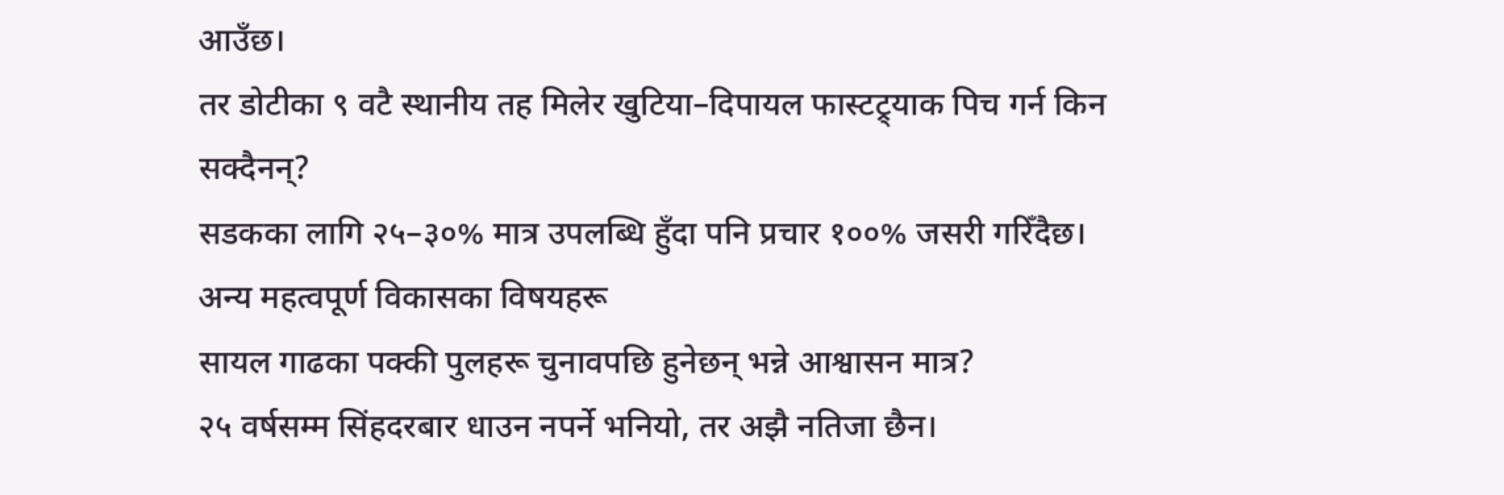आउँछ।
तर डोटीका ९ वटै स्थानीय तह मिलेर खुटिया–दिपायल फास्टट्र्याक पिच गर्न किन सक्दैनन्?
सडकका लागि २५–३०% मात्र उपलब्धि हुँदा पनि प्रचार १००% जसरी गरिँदैछ।
अन्य महत्वपूर्ण विकासका विषयहरू
सायल गाढका पक्की पुलहरू चुनावपछि हुनेछन् भन्ने आश्वासन मात्र?
२५ वर्षसम्म सिंहदरबार धाउन नपर्ने भनियो, तर अझै नतिजा छैन।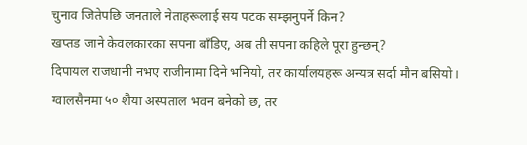चुनाव जितेपछि जनताले नेताहरूलाई सय पटक सम्झनुपर्ने किन?
खप्तड जाने केवलकारका सपना बाँडिए, अब ती सपना कहिले पूरा हुन्छन्?
दिपायल राजधानी नभए राजीनामा दिने भनियो, तर कार्यालयहरू अन्यत्र सर्दा मौन बसियो।
ग्वालसैनमा ५० शैया अस्पताल भवन बनेको छ, तर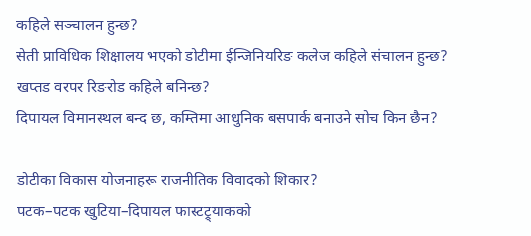कहिले सञ्चालन हुन्छ?
सेती प्राविधिक शिक्षालय भएको डोटीमा ईन्जिनियरिङ कलेज कहिले संचालन हुन्छ?
खप्तड वरपर रिङरोड कहिले बनिन्छ?
दिपायल विमानस्थल बन्द छ, कम्तिमा आधुनिक बसपार्क बनाउने सोच किन छैन?

डोटीका विकास योजनाहरू राजनीतिक विवादको शिकार?
पटक–पटक खुटिया–दिपायल फास्टट्र्याकको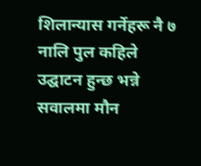शिलान्यास गर्नेहरू नै ७ नालि पुल कहिले उद्घाटन हुन्छ भन्ने सवालमा मौन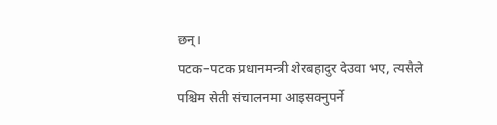छन्।
पटक–पटक प्रधानमन्त्री शेरबहादुर देउवा भए, त्यसैले पश्चिम सेती संचालनमा आइसक्नुपर्ने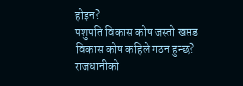होइन?
पशुपति विकास कोष जस्तो खप्तड विकास कोष कहिले गठन हुन्छ?
राजधानीको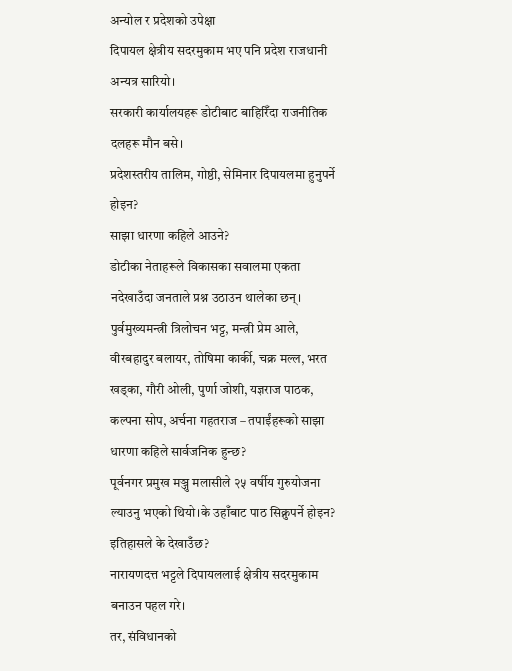अन्योल र प्रदेशको उपेक्षा
दिपायल क्षेत्रीय सदरमुकाम भए पनि प्रदेश राजधानी अन्यत्र सारियो।
सरकारी कार्यालयहरू डोटीबाट बाहिरिँदा राजनीतिक दलहरू मौन बसे।
प्रदेशस्तरीय तालिम, गोष्ठी, सेमिनार दिपायलमा हुनुपर्ने होइन?
साझा धारणा कहिले आउने?
डोटीका नेताहरूले विकासका सवालमा एकता नदेखाउँदा जनताले प्रश्न उठाउन थालेका छन्।
पुर्वमुख्यमन्त्री त्रिलोचन भट्ट, मन्त्री प्रेम आले, वीरबहादुर बलायर, तोषिमा कार्की, चक्र मल्ल, भरत खड्का, गौरी ओली, पुर्णा जोशी, यज्ञराज पाठक, कल्पना सोप, अर्चना गहतराज – तपाईंहरूको साझा धारणा कहिले सार्वजनिक हुन्छ?
पूर्वनगर प्रमुख मञ्जु मलासीले २५ वर्षीय गुरुयोजना ल्याउनु भएको थियो।के उहाँबाट पाठ सिक्नुपर्ने होइन?
इतिहासले के देखाउँछ?
नारायणदत्त भट्टले दिपायललाई क्षेत्रीय सदरमुकाम बनाउन पहल गरे।
तर, संविधानको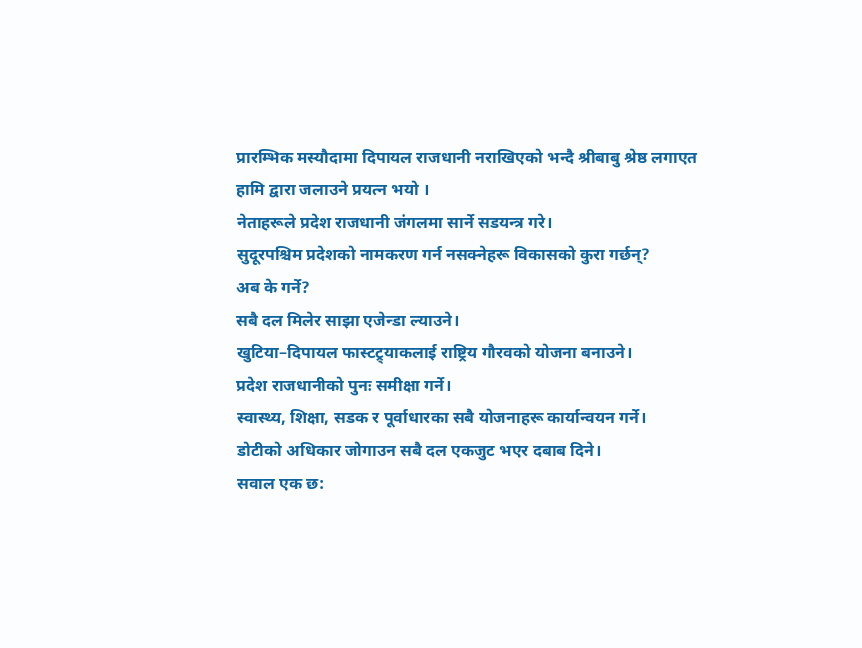प्रारम्भिक मस्यौदामा दिपायल राजधानी नराखिएको भन्दै श्रीबाबु श्रेष्ठ लगाएत हामि द्वारा जलाउने प्रयत्न भयो ।
नेताहरूले प्रदेश राजधानी जंगलमा सार्ने सडयन्त्र गरे।
सुदूरपश्चिम प्रदेशको नामकरण गर्न नसक्नेहरू विकासको कुरा गर्छन्?
अब के गर्ने?
सबै दल मिलेर साझा एजेन्डा ल्याउने।
खुटिया–दिपायल फास्टट्र्याकलाई राष्ट्रिय गौरवको योजना बनाउने।
प्रदेश राजधानीको पुनः समीक्षा गर्ने।
स्वास्थ्य, शिक्षा, सडक र पूर्वाधारका सबै योजनाहरू कार्यान्वयन गर्ने।
डोटीको अधिकार जोगाउन सबै दल एकजुट भएर दबाब दिने।
सवाल एक छ: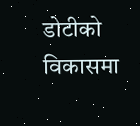डोटीको विकासमा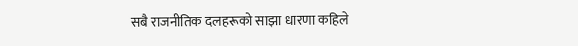सबै राजनीतिक दलहरूको साझा धारणा कहिले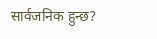सार्वजनिक हुन्छ?